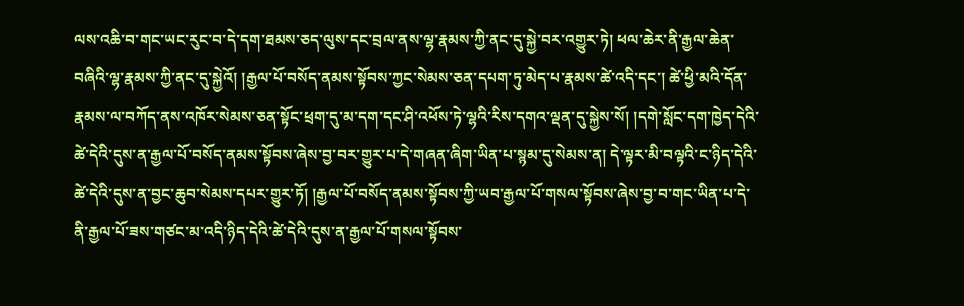ལས་འཆི་བ་གང་ཡང་རུང་བ་དེ་དག་ཐམས་ཅད་ལུས་དང་བྲལ་ནས་ལྷ་རྣམས་ཀྱི་ནང་དུ་སྐྱེ་བར་འགྱུར་ཏེ། ཕལ་ཆེར་ནི་རྒྱལ་ཆེན་བཞིའི་ལྷ་རྣམས་ཀྱི་ནང་དུ་སྐྱེའོ། །རྒྱལ་པོ་བསོད་ནམས་སྟོབས་ཀྱང་སེམས་ཅན་དཔག་ཏུ་མེད་པ་རྣམས་ཚེ་འདི་དང་། ཚེ་ཕྱི་མའི་དོན་རྣམས་ལ་བཀོད་ནས་འཁོར་སེམས་ཅན་སྟོང་ཕྲག་དུ་མ་དག་དང་ཤི་འཕོས་ཏེ་ལྷའི་རིས་དགའ་ལྡན་དུ་སྐྱེས་སོ། །དགེ་སློང་དག་ཁྱེད་དེའི་ཚེ་དེའི་དུས་ན་རྒྱལ་པོ་བསོད་ནམས་སྟོབས་ཞེས་བྱ་བར་གྱུར་པ་དེ་གཞན་ཞིག་ཡིན་པ་སྙམ་དུ་སེམས་ན། དེ་ལྟར་མི་བལྟའི་ང་ཉིད་དེའི་ཚེ་དེའི་དུས་ན་བྱང་ཆུབ་སེམས་དཔར་གྱུར་ཏོ། །རྒྱལ་པོ་བསོད་ནམས་སྟོབས་ཀྱི་ཡབ་རྒྱལ་པོ་གསལ་སྟོབས་ཞེས་བྱ་བ་གང་ཡིན་པ་དེ་ནི་རྒྱལ་པོ་ཟས་གཙང་མ་འདི་ཉིད་དེའི་ཚེ་དེའི་དུས་ན་རྒྱལ་པོ་གསལ་སྟོབས་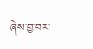ཞེས་བྱ་བར་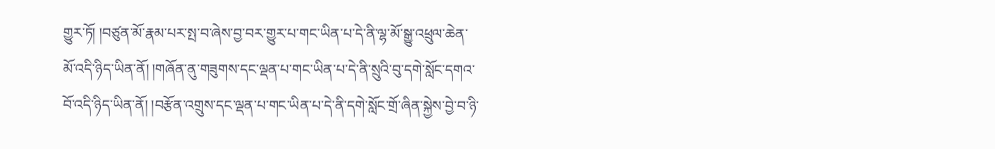གྱུར་ཏོ། །བཙུན་མོ་རྣམ་པར་སྤ་བ་ཞེས་བྱ་བར་གྱུར་པ་གང་ཡིན་པ་དེ་ནི་ལྷ་མོ་སྒྱུ་འཕྲུལ་ཆེན་མོ་འདི་ཉིད་ཡིན་ནོ། །གཞོན་ནུ་གཟུགས་དང་ལྡན་པ་གང་ཡིན་པ་དེ་ནི་སྲུའི་བུ་དགེ་སློང་དགའ་བོ་འདི་ཉིད་ཡིན་ནོ། །བརྩོན་འགྲུས་དང་ལྡན་པ་གང་ཡིན་པ་དེ་ནི་དགེ་སློང་གྲོ་ཞིན་སྐྱེས་བྱེ་བ་ཉི་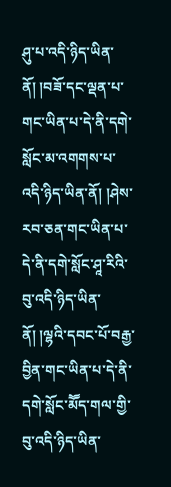ཤུ་པ་འདི་ཉིད་ཡིན་ནོ། །བཟོ་དང་ལྡན་པ་གང་ཡིན་པ་དེ་ནི་དགེ་སློང་མ་འགགས་པ་འདི་ཉིད་ཡིན་ནོ། །ཤེས་རབ་ཅན་གང་ཡིན་པ་དེ་ནི་དགེ་སློང་ཤཱ་རིའི་བུ་འདི་ཉིད་ཡིན་ནོ། །ལྷའི་དབང་པོ་བརྒྱ་བྱིན་གང་ཡིན་པ་དེ་ནི་དགེ་སློང་མཽད་གལ་གྱི་བུ་འདི་ཉིད་ཡིན་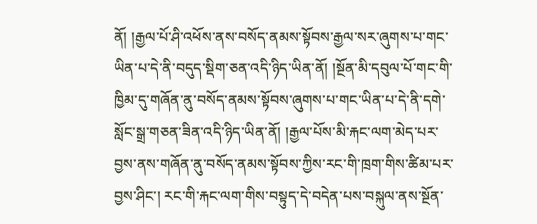ནོ། །རྒྱལ་པོ་ཤི་འཕོས་ནས་བསོད་ནམས་སྟོབས་རྒྱལ་སར་ཞུགས་པ་གང་ཡིན་པ་དེ་ནི་བདུད་སྡིག་ཅན་འདི་ཉིད་ཡིན་ནོ། །སྔོན་མི་དབུལ་པོ་གང་གི་ཁྱིམ་དུ་གཞོན་ནུ་བསོད་ནམས་སྟོབས་ཞུགས་པ་གང་ཡིན་པ་དེ་ནི་དགེ་སློང་སྒྲ་གཅན་ཟིན་འདི་ཉིད་ཡིན་ནོ། །རྒྱལ་པོས་མི་རྐང་ལག་མེད་པར་བྱས་ནས་གཞོན་ནུ་བསོད་ནམས་སྟོབས་ཀྱིས་རང་གི་ཁྲག་གིས་ཚིམ་པར་བྱས་ཤིང་། རང་གི་རྐང་ལག་གིས་བསྟུད་དེ་བདེན་པས་བསྐུལ་ནས་སྔོན་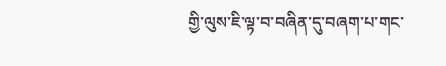གྱི་ལུས་ཇི་ལྟ་བ་བཞིན་དུ་བཞག་པ་གང་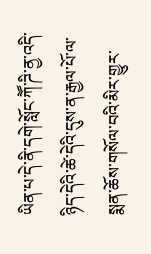ཡིན་པ་དེ་ནི་དགེ་སློང་ཀཽ་ཌི་ནྱ་འདི་ཉིད་དེའི་ཚེ་དེའི་དུས་ན་རྒྱལ་པོ་ལ་སྨན་ཆོས་གསོལ་བའི་མིར་གྱུར་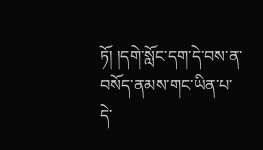ཏོ། །དགེ་སློང་དག་དེ་བས་ན་བསོད་ནམས་གང་ཡིན་པ་དེ་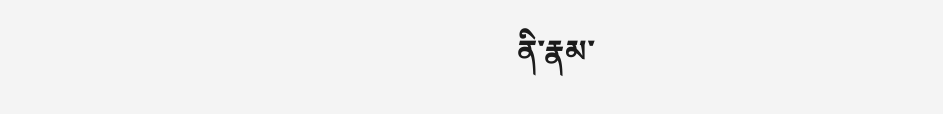ནི་རྣམ་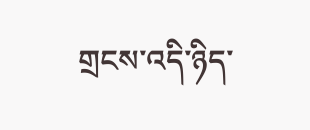གྲངས་འདི་ཉིད་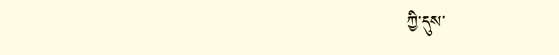ཀྱི་དུས་